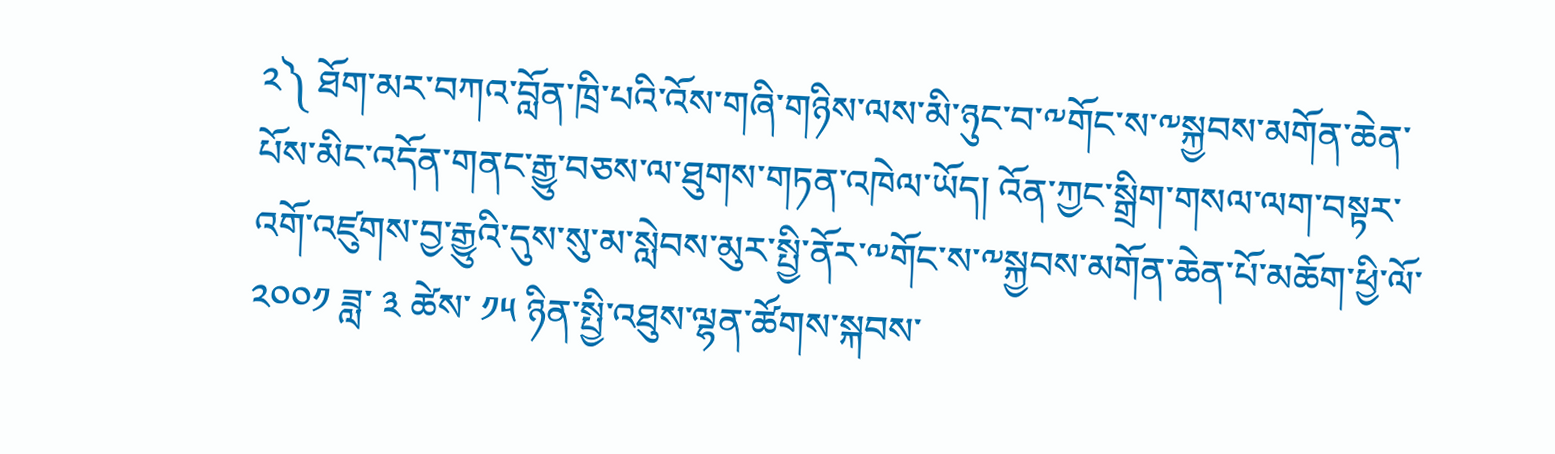༢༽ ཐོག་མར་བཀའ་བློན་ཁྲི་པའི་འོས་གཞི་གཉིས་ལས་མི་ཉུང་བ་༸གོང་ས་༸སྐྱབས་མགོན་ཆེན་པོས་མིང་འདོན་གནང་རྒྱུ་བཅས་ལ་ཐུགས་གཏན་འཁེལ་ཡོད། འོན་ཀྱང་སྒྲིག་གསལ་ལག་བསྟར་འགོ་འཛུགས་བྱ་རྒྱུའི་དུས་སུ་མ་སླེབས་མུར་སྤྱི་ནོར་༸གོང་ས་༸སྐྱབས་མགོན་ཆེན་པོ་མཆོག་ཕྱི་ལོ་ ༢༠༠༡ ཟླ་ ༣ ཚེས་ ༡༥ ཉིན་སྤྱི་འཐུས་ལྷན་ཚོགས་སྐབས་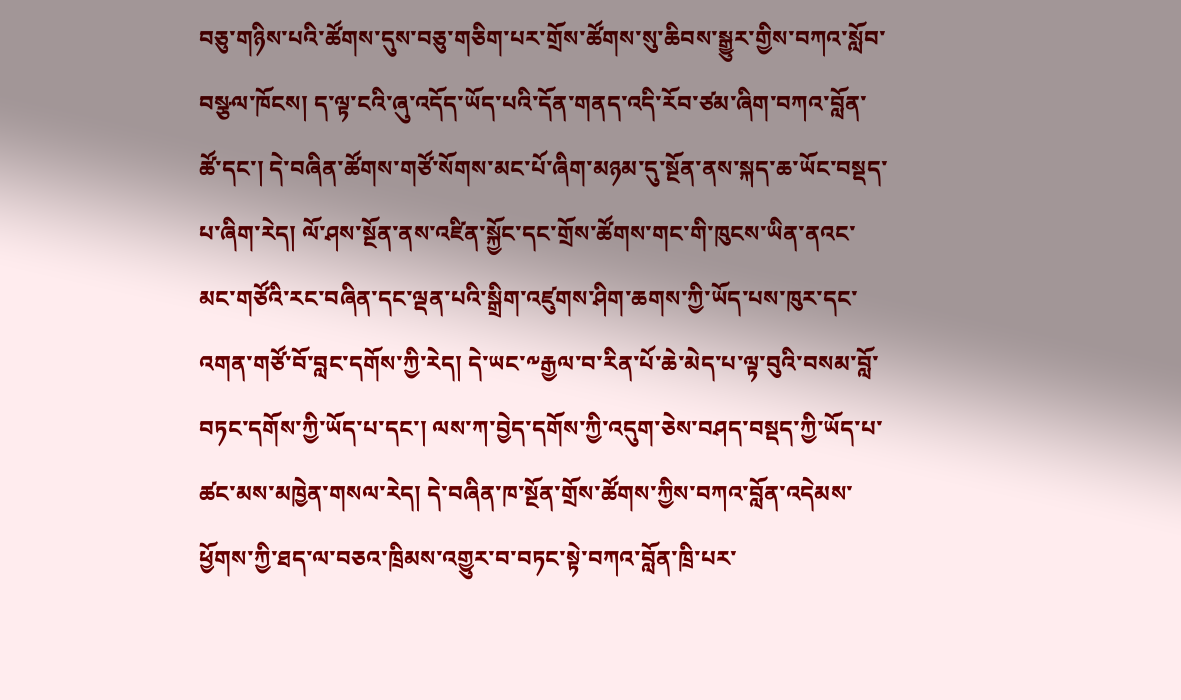བཅུ་གཉིས་པའི་ཚོགས་དུས་བཅུ་གཅིག་པར་གྲོས་ཚོགས་སུ་ཆིབས་སྒྱུར་གྱིས་བཀའ་སློབ་བསྩལ་ཁོངས། ད་ལྟ་ངའི་ཞུ་འདོད་ཡོད་པའི་དོན་གནད་འདི་རོབ་ཙམ་ཞིག་བཀའ་བློན་ཚོ་དང་། དེ་བཞིན་ཚོགས་གཙོ་སོགས་མང་པོ་ཞིག་མཉམ་དུ་སྔོན་ནས་སྐད་ཆ་ཡོང་བསྡད་པ་ཞིག་རེད། ལོ་ཤས་སྔོན་ནས་འཛིན་སྐྱོང་དང་གྲོས་ཚོགས་གང་གི་ཁུངས་ཡིན་ནའང་མང་གཙོའི་རང་བཞིན་དང་ལྡན་པའི་སྒྲིག་འཛུགས་ཤིག་ཆགས་ཀྱི་ཡོད་པས་ཁུར་དང་འགན་གཙོ་བོ་བླང་དགོས་ཀྱི་རེད། དེ་ཡང་༸རྒྱལ་བ་རིན་པོ་ཆེ་མེད་པ་ལྟ་བུའི་བསམ་བློ་བཏང་དགོས་ཀྱི་ཡོད་པ་དང་། ལས་ཀ་བྱེད་དགོས་ཀྱི་འདུག་ཅེས་བཤད་བསྡད་ཀྱི་ཡོད་པ་ཚང་མས་མཁྱེན་གསལ་རེད། དེ་བཞིན་ཁ་སྔོན་གྲོས་ཚོགས་ཀྱིས་བཀའ་བློན་འདེམས་ཕྱོགས་ཀྱི་ཐད་ལ་བཅའ་ཁྲིམས་འགྱུར་བ་བཏང་སྟེ་བཀའ་བློན་ཁྲི་པར་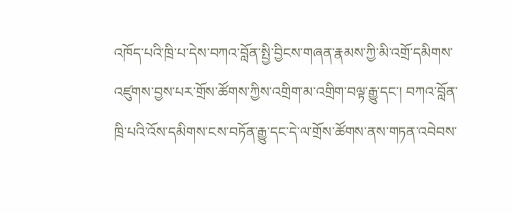འཁོད་པའི་ཁྲི་པ་དེས་བཀའ་བློན་སྤྱི་བྱིངས་གཞན་རྣམས་ཀྱི་མི་འགྲོ་དམིགས་འཛུགས་བྱས་པར་གྲོས་ཚོགས་ཀྱིས་འགྲིག་མ་འགྲིག་བལྟ་རྒྱུ་དང་། བཀའ་བློན་ཁྲི་པའི་འོས་དམིགས་ངས་བཏོན་རྒྱུ་དང་དེ་ལ་གྲོས་ཚོགས་ནས་གཏན་འབེབས་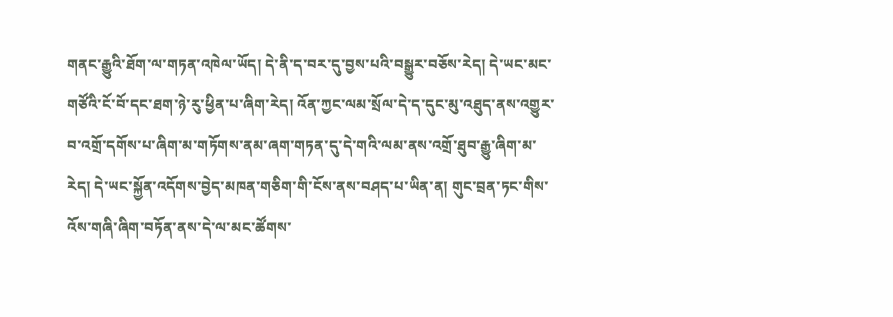གནང་རྒྱུའི་ཐོག་ལ་གཏན་འཁེལ་ཡོད། དེ་ནི་ད་བར་དུ་བྱས་པའི་བསྒྱུར་བཅོས་རེད། དེ་ཡང་མང་གཙོའི་ངོ་བོ་དང་ཐག་ཉེ་རུ་ཕྱིན་པ་ཞིག་རེད། འོན་ཀྱང་ལམ་སྲོལ་དེ་ད་དུང་མུ་འཐུད་ནས་འགྱུར་བ་འགྲོ་དགོས་པ་ཞིག་མ་གཏོགས་ནམ་ཞག་གཏན་དུ་དེ་གའི་ལམ་ནས་འགྲོ་ཐུབ་རྒྱུ་ཞིག་མ་རེད། དེ་ཡང་སྐྱོན་འདོགས་བྱེད་མཁན་གཅིག་གི་ངོས་ནས་བཤད་པ་ཡིན་ན། གུང་བྲན་ཏང་གིས་འོས་གཞི་ཞིག་བཏོན་ནས་དེ་ལ་མང་ཚོགས་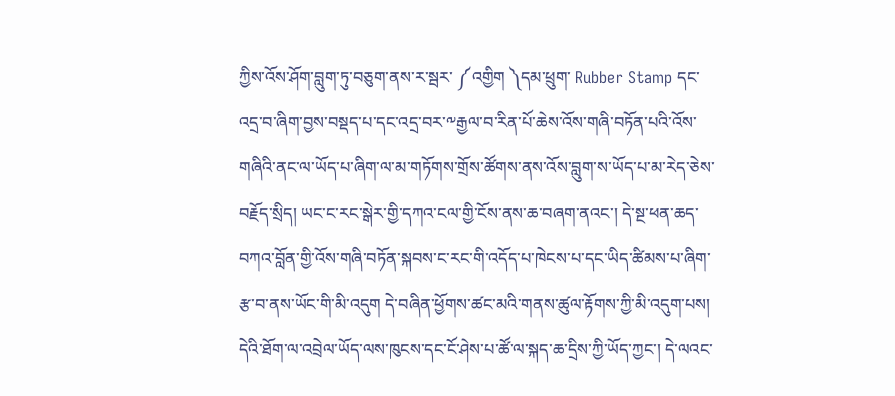ཀྱིས་འོས་ཤོག་བླུག་ཏུ་བཅུག་ནས་ར་སྦར་ ༼འགྱིག ༽དམ་ཕྲུག་ Rubber Stamp དང་འདྲ་བ་ཞིག་བྱས་བསྡད་པ་དང་འདྲ་བར་༸རྒྱལ་བ་རིན་པོ་ཆེས་འོས་གཞི་བཏོན་པའི་འོས་གཞིའི་ནང་ལ་ཡོད་པ་ཞིག་ལ་མ་གཏོགས་གྲོས་ཚོགས་ནས་འོས་བླུག་ས་ཡོད་པ་མ་རེད་ཅེས་བརྗོད་སྲིད། ཡང་ང་རང་སྒེར་གྱི་དཀའ་ངལ་གྱི་ངོས་ནས་ཆ་བཞག་ནའང་། དེ་སྔ་ཕན་ཆད་བཀའ་བློན་གྱི་འོས་གཞི་བཏོན་སྐབས་ང་རང་གི་འདོད་པ་ཁེངས་པ་དང་ཡིད་ཚིམས་པ་ཞིག་རྩ་བ་ནས་ཡོང་གི་མི་འདུག དེ་བཞིན་ཕྱོགས་ཚང་མའི་གནས་ཚུལ་རྟོགས་ཀྱི་མི་འདུག་པས། དེའི་ཐོག་ལ་འབྲེལ་ཡོད་ལས་ཁུངས་དང་ངོ་ཤེས་པ་ཚོ་ལ་སྐད་ཆ་དྲིས་ཀྱི་ཡོད་ཀྱང་། དེ་ལའང་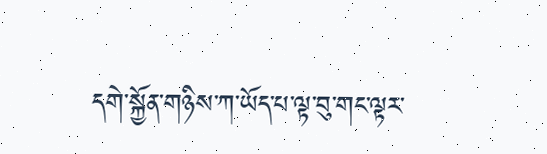དགེ་སྐྱོན་གཉིས་ཀ་ཡོད་པ་ལྟ་བུ་གང་ལྟར་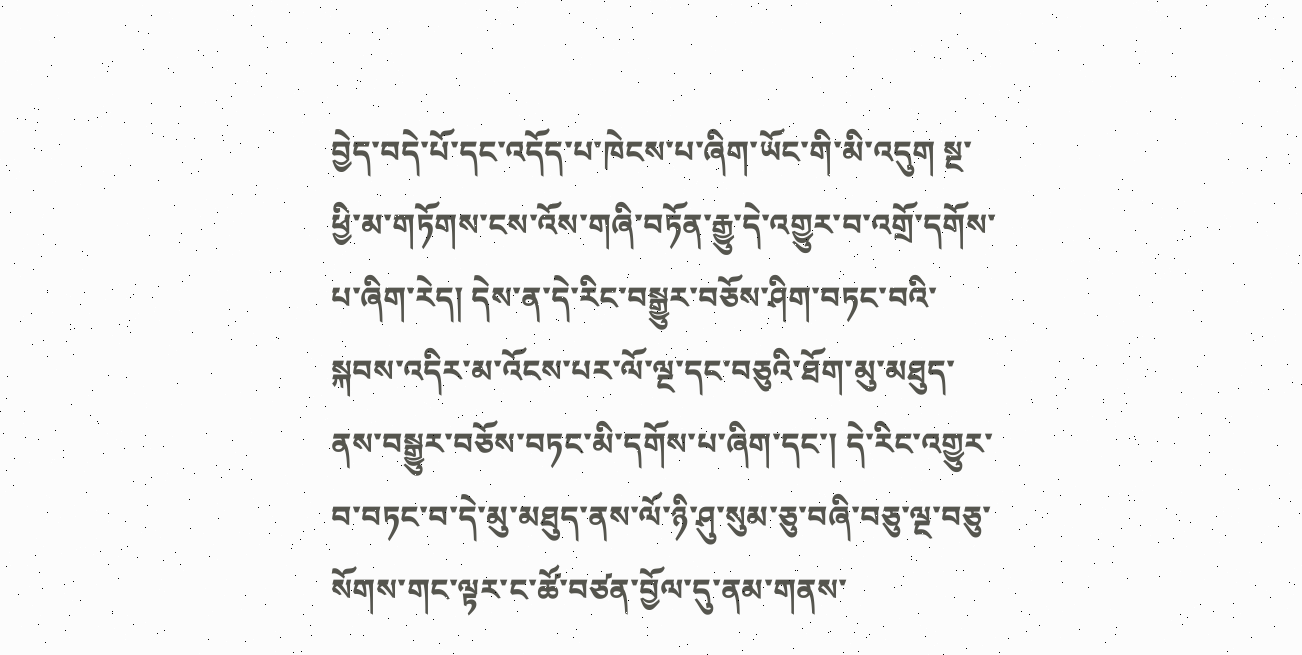བྱེད་བདེ་པོ་དང་འདོད་པ་ཁེངས་པ་ཞིག་ཡོང་གི་མི་འདུག སྔ་ཕྱི་མ་གཏོགས་ངས་འོས་གཞི་བཏོན་རྒྱུ་དེ་འགྱུར་བ་འགྲོ་དགོས་པ་ཞིག་རེད། དེས་ན་དེ་རིང་བསྒྱུར་བཅོས་ཤིག་བཏང་བའི་སྐབས་འདིར་མ་འོངས་པར་ལོ་ལྔ་དང་བཅུའི་ཐོག་མུ་མཐུད་ནས་བསྒྱུར་བཅོས་བཏང་མི་དགོས་པ་ཞིག་དང་། དེ་རིང་འགྱུར་བ་བཏང་བ་དེ་མུ་མཐུད་ནས་ལོ་ཉི་ཤུ་སུམ་ཅུ་བཞི་བཅུ་ལྔ་བཅུ་སོགས་གང་ལྟར་ང་ཚོ་བཙན་བྱོལ་དུ་ནམ་གནས་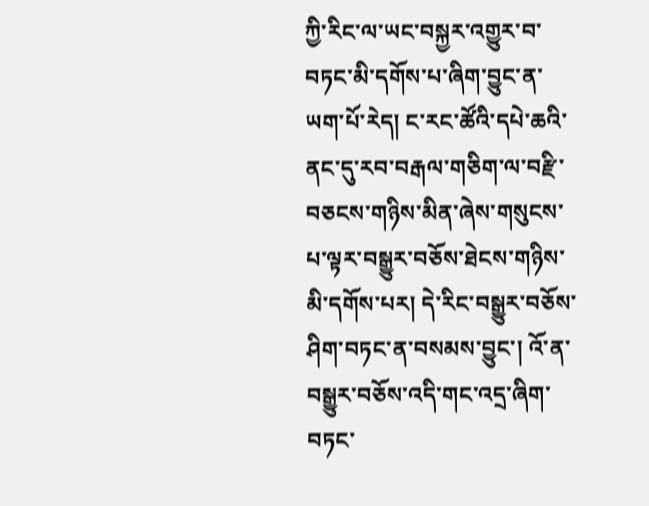ཀྱི་རིང་ལ་ཡང་བསྐྱར་འགྱུར་བ་བཏང་མི་དགོས་པ་ཞིག་བྱུང་ན་ཡག་པོ་རེད། ང་རང་ཚོའི་དཔེ་ཆའི་ནང་དུ་རབ་བརྒལ་གཅིག་ལ་བརྫི་བཅངས་གཉིས་མིན་ཞེས་གསུངས་པ་ལྟར་བསྒྱུར་བཅོས་ཐེངས་གཉིས་མི་དགོས་པར། དེ་རིང་བསྒྱུར་བཅོས་ཤིག་བཏང་ན་བསམས་བྱུང་། འོ་ན་བསྒྱུར་བཅོས་འདི་གང་འདྲ་ཞིག་བཏང་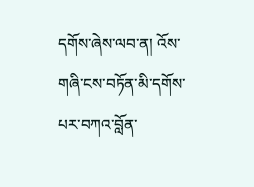དགོས་ཞེས་ལབ་ན། འོས་གཞི་ངས་བཏོན་མི་དགོས་པར་བཀའ་བློན་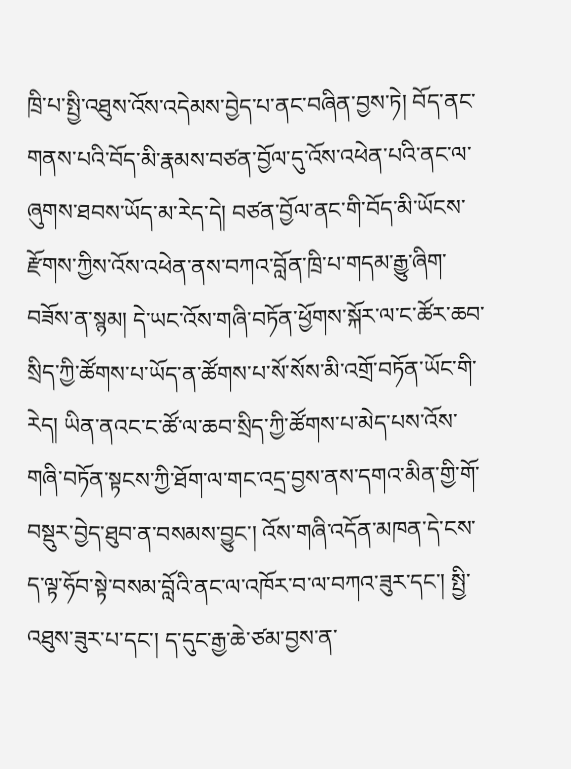ཁྲི་པ་སྤྱི་འཐུས་འོས་འདེམས་བྱེད་པ་ནང་བཞིན་བྱས་ཏེ། བོད་ནང་གནས་པའི་བོད་མི་རྣམས་བཙན་བྱོལ་དུ་འོས་འཕེན་པའི་ནང་ལ་ཞུགས་ཐབས་ཡོད་མ་རེད་དེ། བཙན་བྱོལ་ནང་གི་བོད་མི་ཡོངས་རྫོགས་ཀྱིས་འོས་འཕེན་ནས་བཀའ་བློན་ཁྲི་པ་གདམ་རྒྱུ་ཞིག་བཟོས་ན་སྙམ། དེ་ཡང་འོས་གཞི་བཏོན་ཕྱོགས་སྐོར་ལ་ང་ཚོར་ཆབ་སྲིད་ཀྱི་ཚོགས་པ་ཡོད་ན་ཚོགས་པ་སོ་སོས་མི་འགྲོ་བཏོན་ཡོང་གི་རེད། ཡིན་ནའང་ང་ཚོ་ལ་ཆབ་སྲིད་ཀྱི་ཚོགས་པ་མེད་པས་འོས་གཞི་བཏོན་སྟངས་ཀྱི་ཐོག་ལ་གང་འདྲ་བྱས་ནས་དགའ་མིན་གྱི་གོ་བསྡུར་བྱེད་ཐུབ་ན་བསམས་བྱུང་། འོས་གཞི་འདོན་མཁན་དེ་ངས་ད་ལྟ་ཧོབ་སྟེ་བསམ་བློའི་ནང་ལ་འཁོར་བ་ལ་བཀའ་ཟུར་དང་། སྤྱི་འཐུས་ཟུར་པ་དང་། ད་དུང་རྒྱ་ཆེ་ཙམ་བྱས་ན་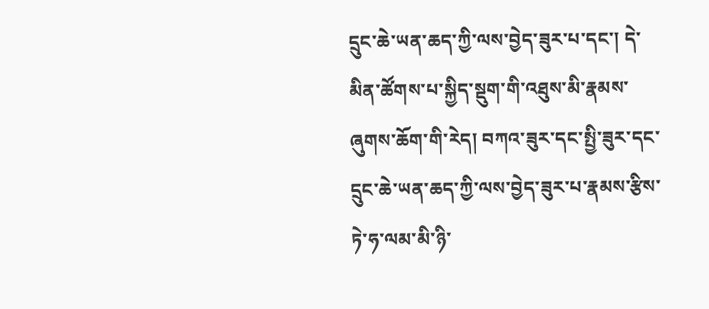དྲུང་ཆེ་ཡན་ཆད་ཀྱི་ལས་བྱེད་ཟུར་པ་དང་། དེ་མིན་ཚོགས་པ་སྐྱིད་སྡུག་གི་འཐུས་མི་རྣམས་ཞུགས་ཆོག་གི་རེད། བཀའ་ཟུར་དང་སྤྱི་ཟུར་དང་དྲུང་ཆེ་ཡན་ཆད་ཀྱི་ལས་བྱེད་ཟུར་པ་རྣམས་རྩིས་ཏེ་ཧ་ལམ་མི་ཉི་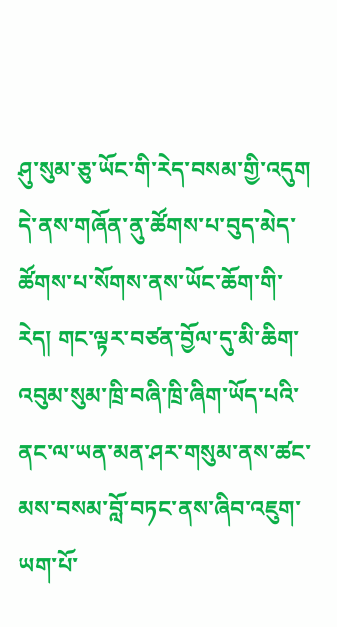ཤུ་སུམ་ཅུ་ཡོང་གི་རེད་བསམ་གྱི་འདུག དེ་ནས་གཞོན་ནུ་ཚོགས་པ་བུད་མེད་ཚོགས་པ་སོགས་ནས་ཡོང་ཆོག་གི་རེད། གང་ལྟར་བཙན་བྱོལ་དུ་མི་ཆིག་འབུམ་སུམ་ཁྲི་བཞི་ཁྲི་ཞིག་ཡོད་པའི་ནང་ལ་ཡན་མན་ཤར་གསུམ་ནས་ཚང་མས་བསམ་བློ་བཏང་ནས་ཞིབ་འཇུག་ཡག་པོ་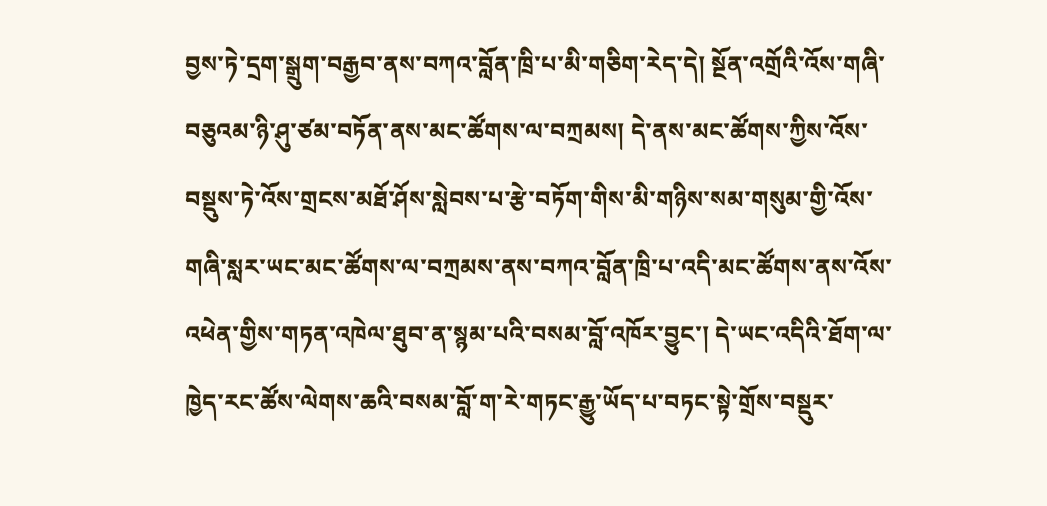བྱས་ཏེ་དྲག་སྒྲུག་བརྒྱབ་ནས་བཀའ་བློན་ཁྲི་པ་མི་གཅིག་རེད་དེ། སྔོན་འགྲོའི་འོས་གཞི་བཅུའམ་ཉི་ཤུ་ཙམ་བཏོན་ནས་མང་ཚོགས་ལ་བཀྲམས། དེ་ནས་མང་ཚོགས་ཀྱིས་འོས་བསྡུས་ཏེ་འོས་གྲངས་མཐོ་ཤོས་སླེབས་པ་རྩེ་བཏོག་གིས་མི་གཉིས་སམ་གསུམ་གྱི་འོས་གཞི་སླར་ཡང་མང་ཚོགས་ལ་བཀྲམས་ནས་བཀའ་བློན་ཁྲི་པ་འདི་མང་ཚོགས་ནས་འོས་འཕེན་གྱིས་གཏན་འཁེལ་ཐུབ་ན་སྙམ་པའི་བསམ་བློ་འཁོར་བྱུང་། དེ་ཡང་འདིའི་ཐོག་ལ་ཁྱེད་རང་ཚོས་ལེགས་ཆའི་བསམ་བློ་ག་རེ་གཏང་རྒྱུ་ཡོད་པ་བཏང་སྟེ་གྲོས་བསྡུར་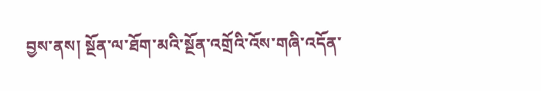བྱས་ནས། སྔོན་ལ་ཐོག་མའི་སྔོན་འགྲོའི་འོས་གཞི་འདོན་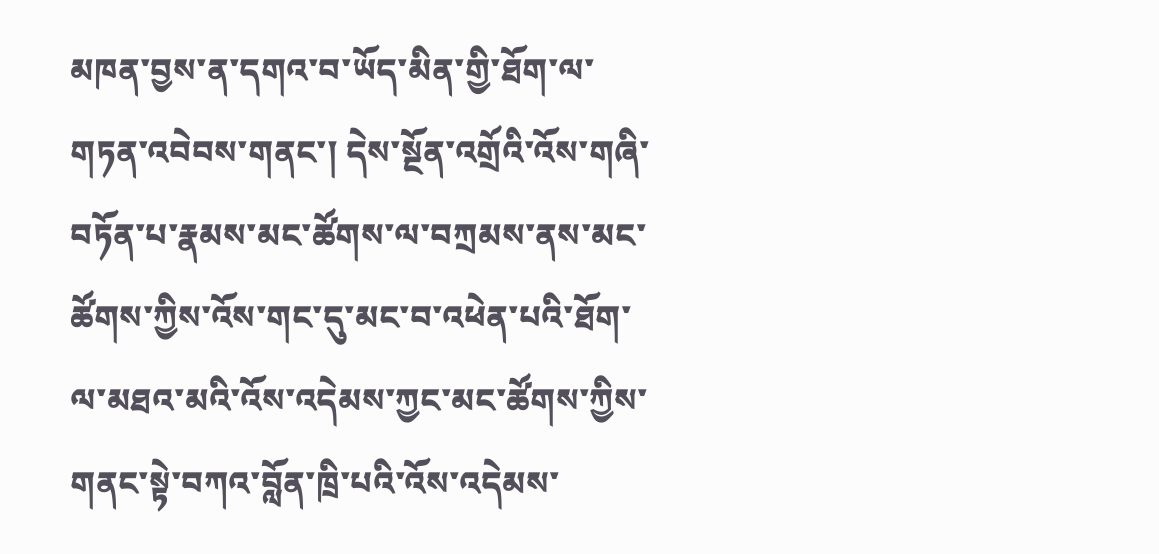མཁན་བྱས་ན་དགའ་བ་ཡོད་མིན་གྱི་ཐོག་ལ་གཏན་འབེབས་གནང་། དེས་སྔོན་འགྲོའི་འོས་གཞི་བཏོན་པ་རྣམས་མང་ཚོགས་ལ་བཀྲམས་ནས་མང་ཚོགས་ཀྱིས་འོས་གང་དུ་མང་བ་འཕེན་པའི་ཐོག་ལ་མཐའ་མའི་འོས་འདེམས་ཀྱང་མང་ཚོགས་ཀྱིས་གནང་སྟེ་བཀའ་བློན་ཁྲི་པའི་འོས་འདེམས་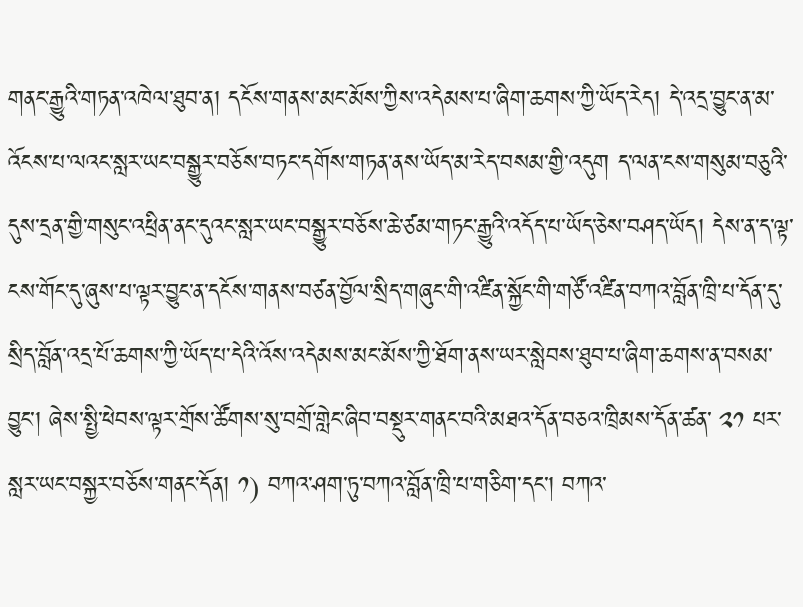གནང་རྒྱུའི་གཏན་འཁེལ་ཐུབ་ན། དངོས་གནས་མང་མོས་ཀྱིས་འདེམས་པ་ཞིག་ཆགས་ཀྱི་ཡོད་རེད། དེ་འདྲ་བྱུང་ན་མ་འོངས་པ་ལའང་སླར་ཡང་བསྒྱུར་བཅོས་བཏང་དགོས་གཏན་ནས་ཡོད་མ་རེད་བསམ་གྱི་འདུག ད་ལན་ངས་གསུམ་བཅུའི་དུས་དྲན་གྱི་གསུང་འཕྲིན་ནང་དུའང་སླར་ཡང་བསྒྱུར་བཅོས་ཆེ་ཙམ་གཏང་རྒྱུའི་འདོད་པ་ཡོད་ཅེས་བཤད་ཡོད། དེས་ན་ད་ལྟ་ངས་གོང་དུ་ཞུས་པ་ལྟར་བྱུང་ན་དངོས་གནས་བཙན་བྱོལ་སྲིད་གཞུང་གི་འཛིན་སྐྱོང་གི་གཙོ་འཛིན་བཀའ་བློན་ཁྲི་པ་དོན་དུ་སྲིད་བློན་འདྲ་པོ་ཆགས་ཀྱི་ཡོད་པ་དེའི་འོས་འདེམས་མང་མོས་ཀྱི་ཐོག་ནས་ཡར་སླེབས་ཐུབ་པ་ཞིག་ཆགས་ན་བསམ་བྱུང་། ཞེས་སྤྱི་ཕེབས་ལྟར་གྲོས་ཚོགས་སུ་བགྲོ་གླེང་ཞིབ་བསྡུར་གནང་བའི་མཐའ་དོན་བཅའ་ཁྲིམས་དོན་ཚན་ ༢༡ པར་སླར་ཡང་བསྐྱར་བཅོས་གནང་དོན། ༡) བཀའ་ཤག་ཏུ་བཀའ་བློན་ཁྲི་པ་གཅིག་དང་། བཀའ་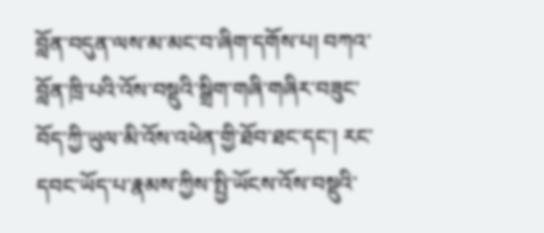བློན་བདུན་ལས་མ་མང་བ་ཞིག་དགོས་པ། བཀའ་བློན་ཁྲི་པའི་འོས་བསྡུའི་སྒྲིག་གཞི་གཞིར་བཟུང་བོད་ཀྱི་ཡུལ་མི་འོས་འཕེན་གྱི་ཐོབ་ཐང་དང་། རང་དབང་ཡོད་པ་རྣམས་ཀྱིས་སྤྱི་ཡོངས་འོས་བསྡུའི་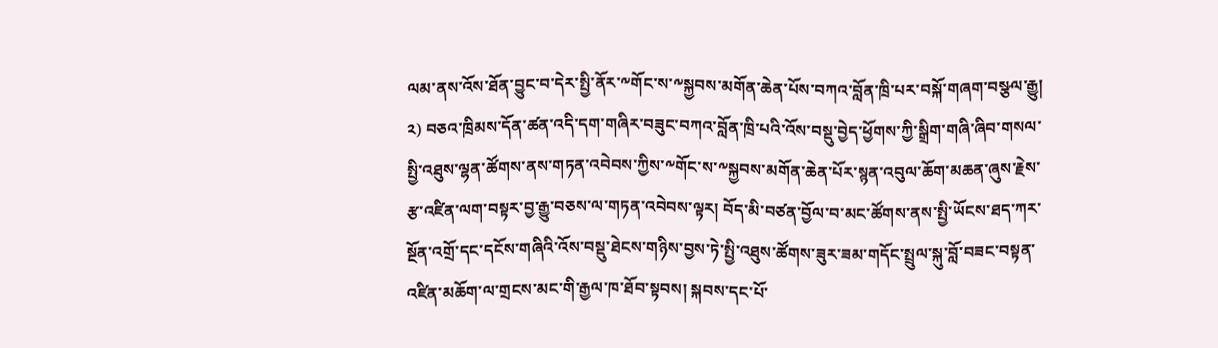ལམ་ནས་འོས་ཐོན་བྱུང་བ་དེར་སྤྱི་ནོར་༸གོང་ས་༸སྐྱབས་མགོན་ཆེན་པོས་བཀའ་བློན་ཁྲི་པར་བསྐོ་གཞག་བསྩལ་རྒྱུ། ༢) བཅའ་ཁྲིམས་དོན་ཚན་འདི་དག་གཞིར་བཟུང་བཀའ་བློན་ཁྲི་པའི་འོས་བསྡུ་བྱེད་ཕྱོགས་ཀྱི་སྒྲིག་གཞི་ཞིབ་གསལ་སྤྱི་འཐུས་ལྷན་ཚོགས་ནས་གཏན་འབེབས་ཀྱིས་༸གོང་ས་༸སྐྱབས་མགོན་ཆེན་པོར་སྙན་འབུལ་ཆོག་མཆན་ཞུས་རྗེས་རྩ་འཛིན་ལག་བསྟར་བྱ་རྒྱུ་བཅས་ལ་གཏན་འབེབས་ལྟར། བོད་མི་བཙན་བྱོལ་བ་མང་ཚོགས་ནས་སྤྱི་ཡོངས་ཐད་ཀར་སྔོན་འགྲོ་དང་དངོས་གཞིའི་འོས་བསྡུ་ཐེངས་གཉིས་བྱས་ཏེ་སྤྱི་འཐུས་ཚོགས་ཟུར་ཟམ་གདོང་སྤྲུལ་སྐུ་བློ་བཟང་བསྟན་འཛིན་མཆོག་ལ་གྲངས་མང་གི་རྒྱལ་ཁ་ཐོབ་སྟབས། སྐབས་དང་པོ་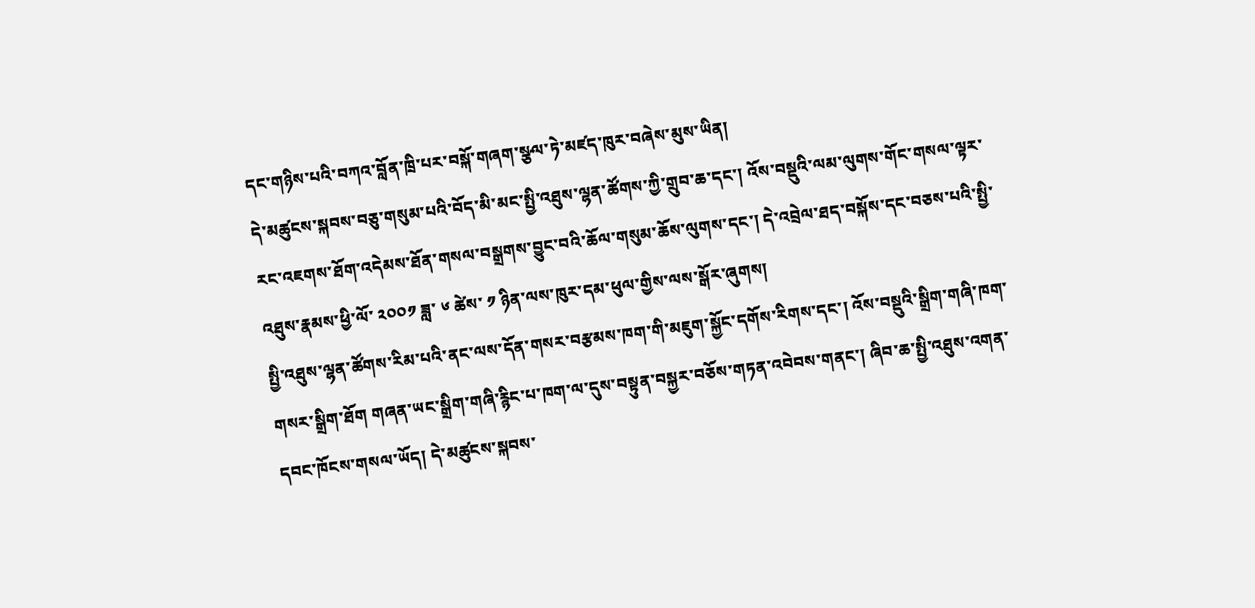དང་གཉིས་པའི་བཀའ་བློན་ཁྲི་པར་བསྐོ་གཞག་སྩལ་ཏེ་མཛད་ཁུར་བཞེས་མུས་ཡིན།
དེ་མཚུངས་སྐབས་བཅུ་གསུམ་པའི་བོད་མི་མང་སྤྱི་འཐུས་ལྷན་ཚོགས་ཀྱི་གྲུབ་ཆ་དང་། འོས་བསྡུའི་ལམ་ལུགས་གོང་གསལ་ལྟར་རང་འཇགས་ཐོག་འདེམས་ཐོན་གསལ་བསྒྲགས་བྱུང་བའི་ཆོལ་གསུམ་ཆོས་ལུགས་དང་། དེ་འབྲེལ་ཐད་བསྐོས་དང་བཅས་པའི་སྤྱི་འཐུས་རྣམས་ཕྱི་ལོ་ ༢༠༠༡ ཟླ་ ༦ ཚེས་ ༡ ཉིན་ལས་ཁུར་དམ་ཕུལ་གྱིས་ལས་སྒོར་ཞུགས།
སྤྱི་འཐུས་ལྷན་ཚོགས་རིམ་པའི་ནང་ལས་དོན་གསར་བརྩམས་ཁག་གི་མཇུག་སྐྱོང་དགོས་རིགས་དང་། འོས་བསྡུའི་སྒྲིག་གཞི་ཁག་གསར་སྒྲིག་ཐོག གཞན་ཡང་སྒྲིག་གཞི་རྙིང་པ་ཁག་ལ་དུས་བསྟུན་བསྐྱར་བཅོས་གཏན་འབེབས་གནང་། ཞིབ་ཆ་སྤྱི་འཐུས་འགན་དབང་ཁོངས་གསལ་ཡོད། དེ་མཚུངས་སྐབས་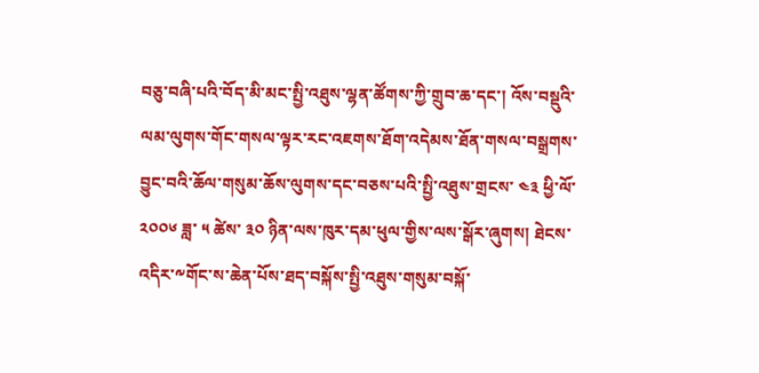བཅུ་བཞི་པའི་བོད་མི་མང་སྤྱི་འཐུས་ལྷན་ཚོགས་ཀྱི་གྲུབ་ཆ་དང་། འོས་བསྡུའི་ལམ་ལུགས་གོང་གསལ་ལྟར་རང་འཇགས་ཐོག་འདེམས་ཐོན་གསལ་བསྒྲགས་བྱུང་བའི་ཆོལ་གསུམ་ཆོས་ལུགས་དང་བཅས་པའི་སྤྱི་འཐུས་གྲངས་ ༤༣ ཕྱི་ལོ་ ༢༠༠༦ ཟླ་ ༥ ཚེས་ ༣༠ ཉིན་ལས་ཁུར་དམ་ཕུལ་གྱིས་ལས་སྒོར་ཞུགས། ཐེངས་འདིར་༸གོང་ས་ཆེན་པོས་ཐད་བསྐོས་སྤྱི་འཐུས་གསུམ་བསྐོ་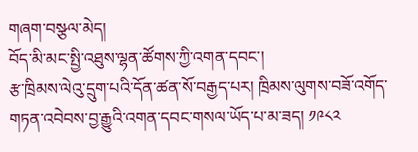གཞག་བསྩལ་མེད།
བོད་མི་མང་སྤྱི་འཐུས་ལྷན་ཚོགས་ཀྱི་འགན་དབང་།
རྩ་ཁྲིམས་ལེའུ་དྲུག་པའི་དོན་ཚན་སོ་བརྒྱད་པར། ཁྲིམས་ལུགས་བཟོ་འགོད་གཏན་འབེབས་བྱ་རྒྱུའི་འགན་དབང་གསལ་ཡོད་པ་མ་ཟད། ༡༩༨༢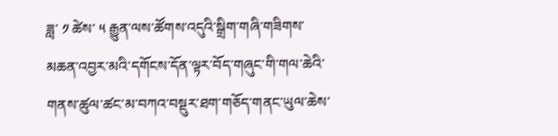ཟླ་ ༡ ཚེས་ ༥ རྒྱུན་ལས་ཚོགས་འདུའི་སྒྲིག་གཞི་གཟིགས་མཆན་འབྱར་མའི་དགོངས་དོན་ལྟར་བོད་གཞུང་གི་གལ་ཆེའི་གནས་ཚུལ་ཚང་མ་བཀའ་བསྡུར་ཐག་གཅོད་གནང་ཡུལ་ཆེས་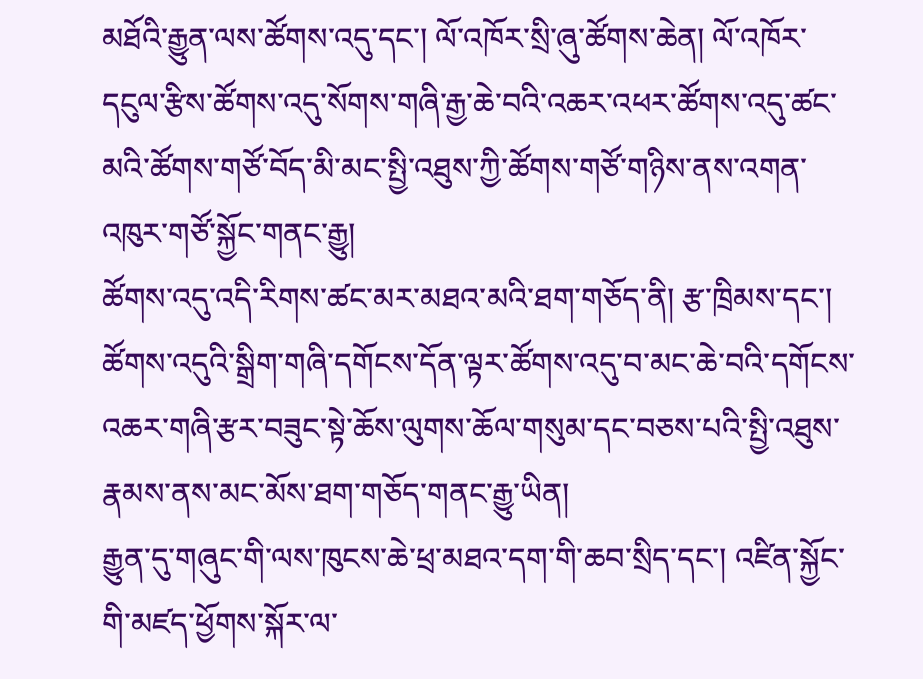མཐོའི་རྒྱུན་ལས་ཚོགས་འདུ་དང་། ལོ་འཁོར་སྲི་ཞུ་ཚོགས་ཆེན། ལོ་འཁོར་དངུལ་རྩིས་ཚོགས་འདུ་སོགས་གཞི་རྒྱ་ཆེ་བའི་འཆར་འཕར་ཚོགས་འདུ་ཚང་མའི་ཚོགས་གཙོ་བོད་མི་མང་སྤྱི་འཐུས་ཀྱི་ཚོགས་གཙོ་གཉིས་ནས་འགན་འཁུར་གཙོ་སྐྱོང་གནང་རྒྱུ།
ཚོགས་འདུ་འདི་རིགས་ཚང་མར་མཐའ་མའི་ཐག་གཅོད་ནི། རྩ་ཁྲིམས་དང་། ཚོགས་འདུའི་སྒྲིག་གཞི་དགོངས་དོན་ལྟར་ཚོགས་འདུ་བ་མང་ཆེ་བའི་དགོངས་འཆར་གཞི་རྩར་བཟུང་སྟེ་ཆོས་ལུགས་ཆོལ་གསུམ་དང་བཅས་པའི་སྤྱི་འཐུས་རྣམས་ནས་མང་མོས་ཐག་གཅོད་གནང་རྒྱུ་ཡིན།
རྒྱུན་དུ་གཞུང་གི་ལས་ཁུངས་ཆེ་ཕྲ་མཐའ་དག་གི་ཆབ་སྲིད་དང་། འཛིན་སྐྱོང་གི་མཛད་ཕྱོགས་སྐོར་ལ་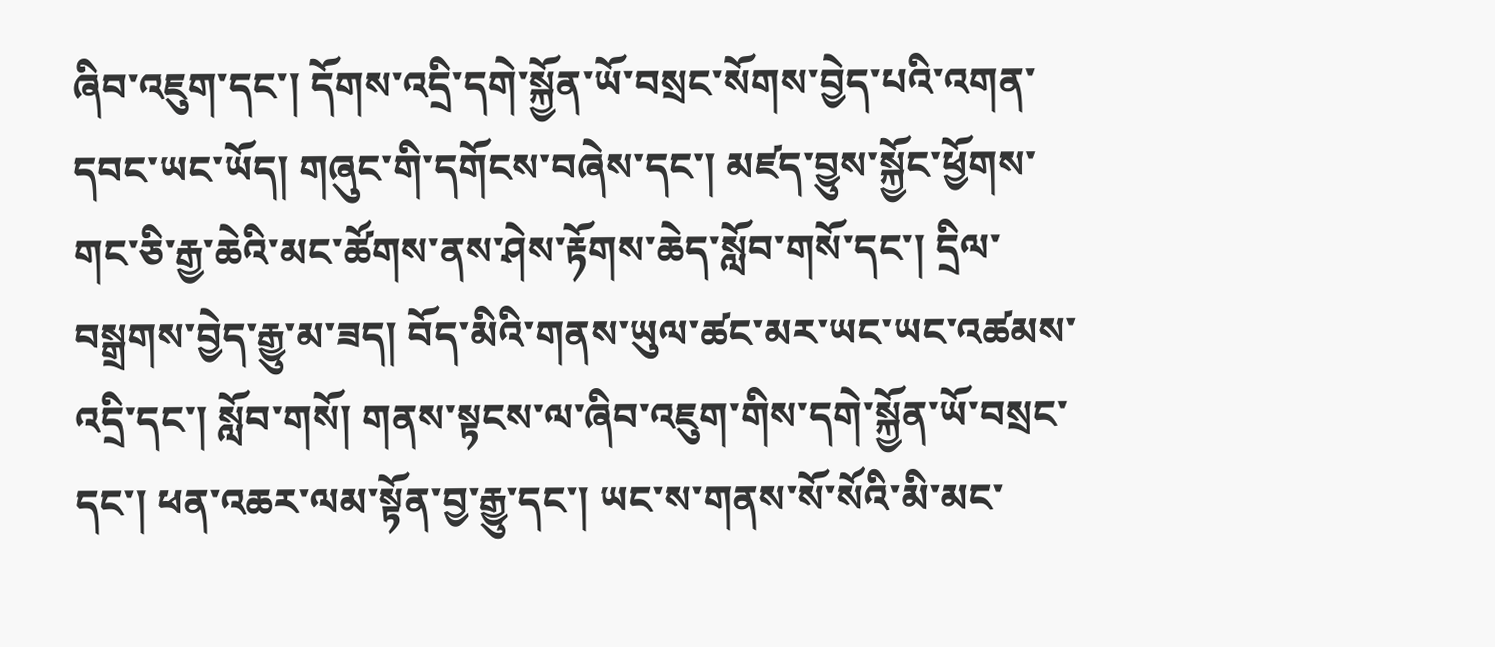ཞིབ་འཇུག་དང་། དོགས་འདྲི་དགེ་སྐྱོན་ཡོ་བསྲང་སོགས་བྱེད་པའི་འགན་དབང་ཡང་ཡོད། གཞུང་གི་དགོངས་བཞེས་དང་། མཛད་བྱུས་སྐྱོང་ཕྱོགས་གང་ཅི་རྒྱ་ཆེའི་མང་ཚོགས་ནས་ཤེས་རྟོགས་ཆེད་སློབ་གསོ་དང་། དྲིལ་བསྒྲགས་བྱེད་རྒྱུ་མ་ཟད། བོད་མིའི་གནས་ཡུལ་ཚང་མར་ཡང་ཡང་འཚམས་འདྲི་དང་། སློབ་གསོ། གནས་སྟངས་ལ་ཞིབ་འཇུག་གིས་དགེ་སྐྱོན་ཡོ་བསྲང་དང་། ཕན་འཆར་ལམ་སྟོན་བྱ་རྒྱུ་དང་། ཡང་ས་གནས་སོ་སོའི་མི་མང་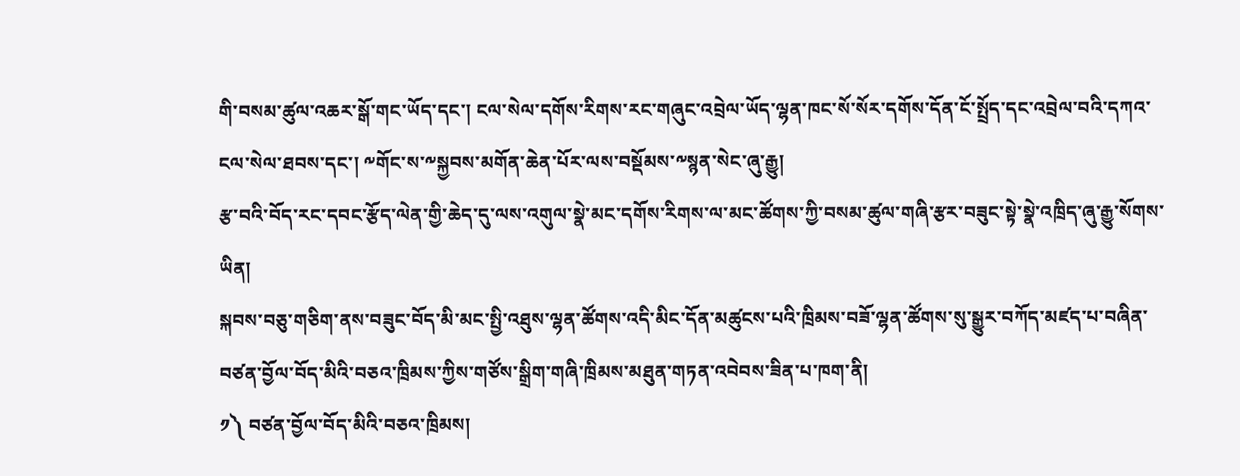གི་བསམ་ཚུལ་འཆར་སྒོ་གང་ཡོད་དང་། ངལ་སེལ་དགོས་རིགས་རང་གཞུང་འབྲེལ་ཡོད་ལྷན་ཁང་སོ་སོར་དགོས་དོན་ངོ་སྤྲོད་དང་འབྲེལ་བའི་དཀའ་ངལ་སེལ་ཐབས་དང་། ༸གོང་ས་༸སྐྱབས་མགོན་ཆེན་པོར་ལས་བསྡོམས་༸སྙན་སེང་ཞུ་རྒྱུ།
རྩ་བའི་བོད་རང་དབང་རྩོད་ལེན་གྱི་ཆེད་དུ་ལས་འགུལ་སྣེ་མང་དགོས་རིགས་ལ་མང་ཚོགས་ཀྱི་བསམ་ཚུལ་གཞི་རྩར་བཟུང་སྟེ་སྣེ་འཁྲིད་ཞུ་རྒྱུ་སོགས་ཡིན།
སྐབས་བཅུ་གཅིག་ནས་བཟུང་བོད་མི་མང་སྤྱི་འཐུས་ལྷན་ཚོགས་འདི་མིང་དོན་མཚུངས་པའི་ཁྲིམས་བཟོ་ལྷན་ཚོགས་སུ་སྒྱུར་བཀོད་མཛད་པ་བཞིན་བཙན་བྱོལ་བོད་མིའི་བཅའ་ཁྲིམས་ཀྱིས་གཙོས་སྒྲིག་གཞི་ཁྲིམས་མཐུན་གཏན་འབེབས་ཟིན་པ་ཁག་ནི།
༡༽ བཙན་བྱོལ་བོད་མིའི་བཅའ་ཁྲིམས།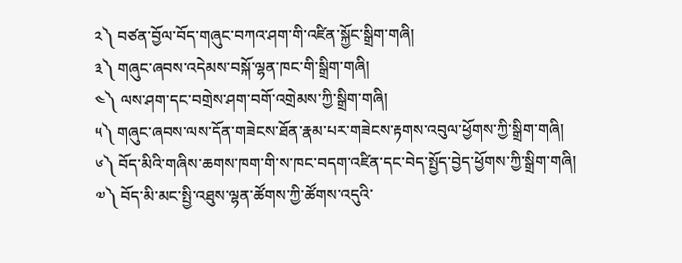༢༽ བཙན་བྱོལ་བོད་གཞུང་བཀའ་ཤག་གི་འཛིན་སྐྱོང་སྒྲིག་གཞི།
༣༽ གཞུང་ཞབས་འདེམས་བསྐོ་ལྷན་ཁང་གི་སྒྲིག་གཞི།
༤༽ ལས་ཤག་དང་བགྲེས་ཤག་བགོ་འགྲེམས་ཀྱི་སྒྲིག་གཞི།
༥༽ གཞུང་ཞབས་ལས་དོན་གཟེངས་ཐོན་རྣམ་པར་གཟེངས་རྟགས་འབུལ་ཕྱོགས་ཀྱི་སྒྲིག་གཞི།
༦༽ བོད་མིའི་གཞིས་ཆགས་ཁག་གི་ས་ཁང་བདག་འཛིན་དང་བེད་སྤྱོད་བྱེད་ཕྱོགས་ཀྱི་སྒྲིག་གཞི།
༧༽ བོད་མི་མང་སྤྱི་འཐུས་ལྷན་ཚོགས་ཀྱི་ཚོགས་འདུའི་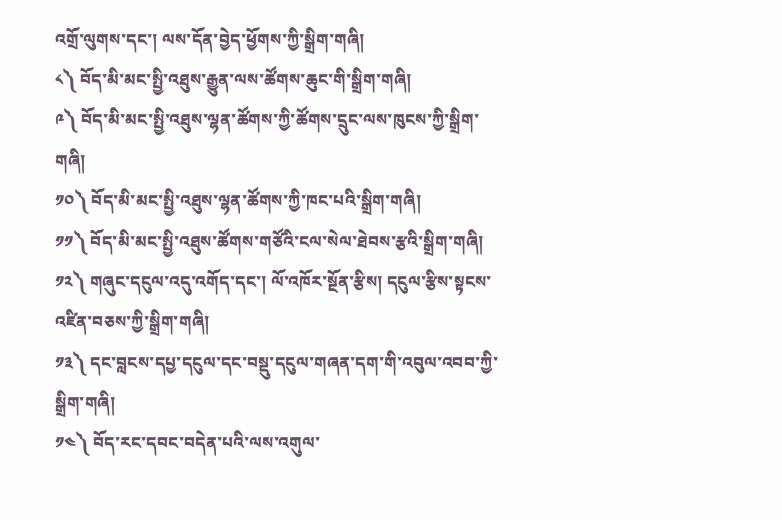འགྲོ་ལུགས་དང་། ལས་དོན་བྱེད་ཕྱོགས་ཀྱི་སྒྲིག་གཞི།
༨༽ བོད་མི་མང་སྤྱི་འཐུས་རྒྱུན་ལས་ཚོགས་ཆུང་གི་སྒྲིག་གཞི།
༩༽ བོད་མི་མང་སྤྱི་འཐུས་ལྷན་ཚོགས་ཀྱི་ཚོགས་དྲུང་ལས་ཁུངས་ཀྱི་སྒྲིག་གཞི།
༡༠༽ བོད་མི་མང་སྤྱི་འཐུས་ལྷན་ཚོགས་ཀྱི་ཁང་པའི་སྒྲིག་གཞི།
༡༡༽ བོད་མི་མང་སྤྱི་འཐུས་ཚོགས་གཙོའི་ངལ་སེལ་ཐེབས་རྩའི་སྒྲིག་གཞི།
༡༢༽ གཞུང་དངུལ་འདུ་འགོད་དང་། ལོ་འཁོར་སྔོན་རྩིས། དངུལ་རྩིས་སྟངས་འཛིན་བཅས་ཀྱི་སྒྲིག་གཞི།
༡༣༽ དང་བླངས་དཔྱ་དངུལ་དང་བསྡུ་དངུལ་གཞན་དག་གི་འབུལ་འབབ་ཀྱི་སྒྲིག་གཞི།
༡༤༽ བོད་རང་དབང་བདེན་པའི་ལས་འགུལ་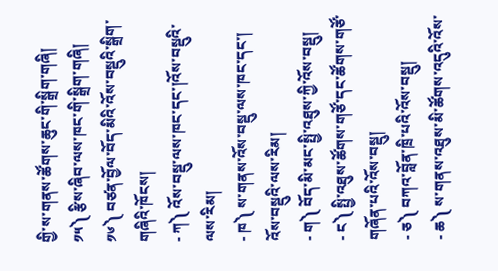གྱི་ས་གནས་ཚོགས་ཆུང་གི་སྒྲིག་གཞི།
༡༥༽ རྩིས་ཞིབ་ལས་ཁང་གི་སྒྲིག་གཞི།
༡༦༽ བཙན་བྱོལ་བོད་མིའི་འོས་བསྡུའི་སྒྲིག་གཞིའི་ཁོངས།
- ཀ༽ འོས་བསྡུ་ལས་ཁང་དང་།འོས་བསྡུའི་ལས་རིམ།
- ཁ༽ ས་གནས་འོས་བསྡུ་ལས་ཁང་དང་། འོས་བསྡུའི་ལས་རིམ།
- ག༽ བོད་མི་མང་སྤྱི་འཐུས་ཀྱི་འོས་བསྡུ།
- ང༽ སྤྱི་འཐུས་ཚོགས་གཙོ་དང་ཚོགས་གཙོ་གཞོན་པའི་འོས་བསྡུ།
- ཅ༽ བཀའ་བློན་ཁྲི་པའི་འོས་བསྡུ།
- ཆ༽ ས་གནས་འཐུས་མི་ཚོགས་འདུའི་འོས་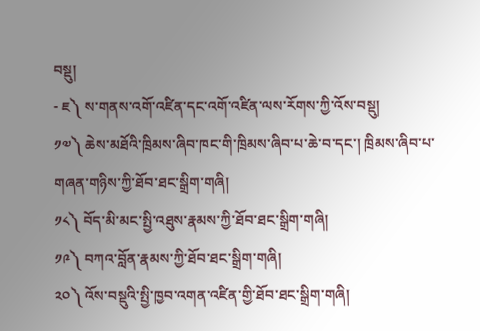བསྡུ།
- ཇ༽ ས་གནས་འགོ་འཛིན་དང་འགོ་འཛིན་ལས་རོགས་ཀྱི་འོས་བསྡུ།
༡༧༽ ཆེས་མཐོའི་ཁྲིམས་ཞིབ་ཁང་གི་ཁྲིམས་ཞིབ་པ་ཆེ་བ་དང་། ཁྲིམས་ཞིབ་པ་གཞན་གཉིས་ཀྱི་ཐོབ་ཐང་སྒྲིག་གཞི།
༡༨༽ བོད་མི་མང་སྤྱི་འཐུས་རྣམས་ཀྱི་ཐོབ་ཐང་སྒྲིག་གཞི།
༡༩༽ བཀའ་བློན་རྣམས་ཀྱི་ཐོབ་ཐང་སྒྲིག་གཞི།
༢༠༽ འོས་བསྡུའི་སྤྱི་ཁྱབ་འགན་འཛིན་གྱི་ཐོབ་ཐང་སྒྲིག་གཞི།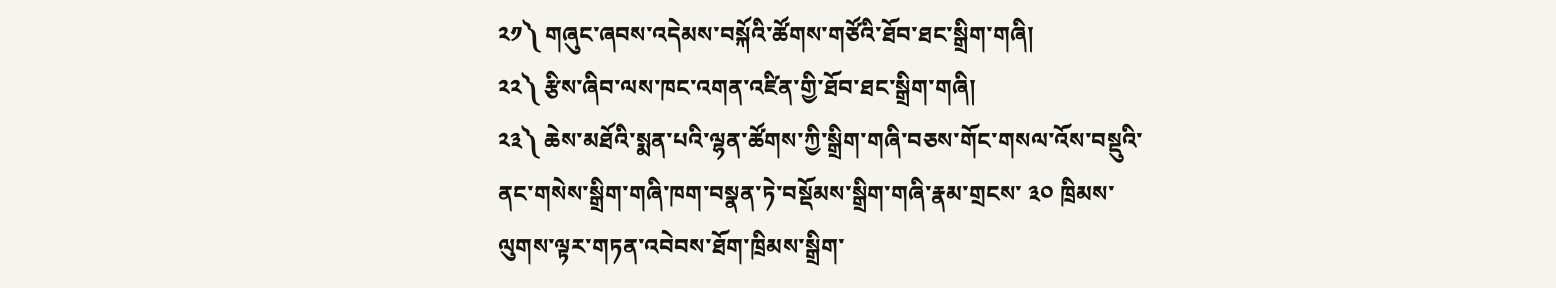༢༡༽ གཞུང་ཞབས་འདེམས་བསྐོའི་ཚོགས་གཙོའི་ཐོབ་ཐང་སྒྲིག་གཞི།
༢༢༽ རྩིས་ཞིབ་ལས་ཁང་འགན་འཛིན་གྱི་ཐོབ་ཐང་སྒྲིག་གཞི།
༢༣༽ ཆེས་མཐོའི་སྨན་པའི་ལྷན་ཚོགས་ཀྱི་སྒྲིག་གཞི་བཅས་གོང་གསལ་འོས་བསྡུའི་ནང་གསེས་སྒྲིག་གཞི་ཁག་བསྣན་ཏེ་བསྡོམས་སྒྲིག་གཞི་རྣམ་གྲངས་ ༣༠ ཁྲིམས་ལུགས་ལྟར་གཏན་འབེབས་ཐོག་ཁྲིམས་སྒྲིག་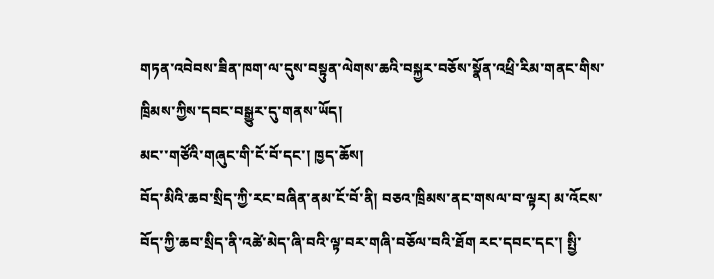གཏན་འབེབས་ཟིན་ཁག་ལ་དུས་བསྟུན་ལེགས་ཆའི་བསྐྱར་བཅོས་སྣོན་འཕྲི་རིམ་གནང་གིས་ཁྲིམས་ཀྱིས་དབང་བསྒྱུར་དུ་གནས་ཡོད།
མང་་གཙོའི་གཞུང་གི་ངོ་བོ་དང་། ཁྱད་ཆོས།
བོད་མིའི་ཆབ་སྲིད་ཀྱི་རང་བཞིན་ནམ་ངོ་བོ་ནི། བཅའ་ཁྲིམས་ནང་གསལ་བ་ལྟར། མ་འོངས་བོད་ཀྱི་ཆབ་སྲིད་ནི་འཚེ་མེད་ཞི་བའི་ལྟ་བར་གཞི་བཅོལ་བའི་ཐོག རང་དབང་དང་། སྤྱི་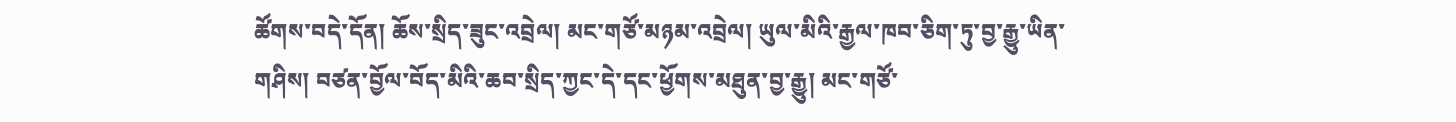ཚོགས་བདེ་དོན། ཆོས་སྲིད་ཟུང་འབྲེལ། མང་གཙོ་མཉམ་འབྲེལ། ཡུལ་མིའི་རྒྱལ་ཁབ་ཅིག་ཏུ་བྱ་རྒྱུ་ཡིན་གཤིས། བཙན་བྱོལ་བོད་མིའི་ཆབ་སྲིད་ཀྱང་དེ་དང་ཕྱོགས་མཐུན་བྱ་རྒྱུ། མང་གཙོ་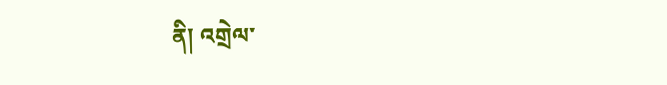ནི། འགྲེལ་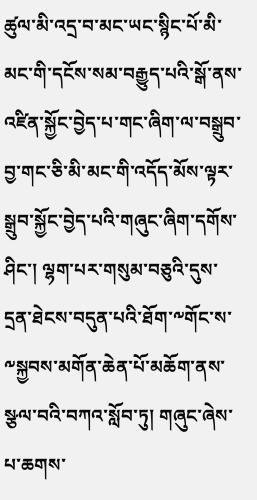ཚུལ་མི་འདྲ་བ་མང་ཡང་སྙིང་པོ་མི་མང་གི་དངོས་སམ་བརྒྱུད་པའི་སྒོ་ནས་འཛིན་སྐྱོང་བྱེད་པ་གང་ཞིག་ལ་བསྒྲུབ་བྱ་གང་ཅི་མི་མང་གི་འདོད་མོས་ལྟར་སྒྲུབ་སྐྱོང་བྱེད་པའི་གཞུང་ཞིག་དགོས་ཤིང་། ལྷག་པར་གསུམ་བཅུའི་དུས་དྲན་ཐེངས་བདུན་པའི་ཐོག་༸གོང་ས་༸སྐྱབས་མགོན་ཆེན་པོ་མཆོག་ནས་སྩལ་བའི་བཀའ་སློབ་ཏུ། གཞུང་ཞེས་པ་ཆགས་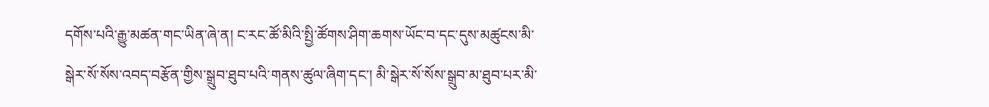དགོས་པའི་རྒྱུ་མཚན་གང་ཡིན་ཞེ་ན། ང་རང་ཚོ་མིའི་སྤྱི་ཚོགས་ཤིག་ཆགས་ཡོང་བ་དང་དུས་མཚུངས་མི་སྒེར་སོ་སོས་འབད་བརྩོན་གྱིས་སྒྲུབ་ཐུབ་པའི་གནས་ཚུལ་ཞིག་དང་། མི་སྒེར་སོ་སོས་སྒྲུབ་མ་ཐུབ་པར་མི་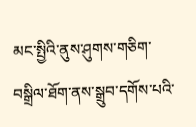མང་སྤྱིའི་ནུས་ཤུགས་གཅིག་བསྒྲིལ་ཐོག་ནས་སྒྲུབ་དགོས་པའི་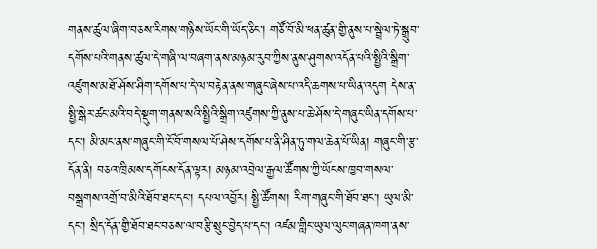གནས་ཚུལ་ཞིག་བཅས་རིགས་གཉིས་ཡོང་གི་ཡོད་ཅིང་། གཙོ་བོ་མི་ཕན་ཚུན་གྱི་ནུས་པ་སྦྲེལ་ཏེ་སྒྲུབ་དགོས་པའི་གནས་ཚུལ་དེ་གཞི་ལ་བཞག་ནས་མཉམ་རུབ་ཀྱིས་ནུས་ཤུགས་འདོན་པའི་སྤྱིའི་སྒྲིག་འཛུགས་མཐོ་ཤོས་ཤིག་དགོས་པ་དེ་ལ་བརྟེན་ནས་གཞུང་ཞེས་པ་འདི་ཆགས་པ་ཡིན་འདུག དེས་ན་སྤྱི་སྒེར་ཚང་མའི་བདེ་སྡུག་གནས་སའི་སྤྱིའི་སྒྲིག་འཛུགས་ཀྱི་ནུས་པ་ཆེ་ཤོས་དེ་གཞུང་ཡིན་དགོས་པ་དང་། མི་མང་ནས་གཞུང་གི་ངོ་བོ་གསལ་པོ་ཤེས་དགོས་པ་ནི་ཤིན་ཏུ་གལ་ཆེན་པོ་ཡིན། གཞུང་གི་རྩ་དོན་ནི། བཅའ་ཁྲིམས་དགོངས་དོན་ལྟར། མཉམ་འབྲེལ་རྒྱལ་ཚོགས་ཀྱི་ཡོངས་ཁྱབ་གསལ་བསྒྲགས་འགྲོ་བ་མིའི་ཐོབ་ཐང་དང་། དཔལ་འབྱོར། སྤྱི་ཚོགས། རིག་གཞུང་གི་ཐོབ་ཐང་། ཡུལ་མི་དང་། སྲིད་དོན་གྱི་ཐོབ་ཐང་བཅས་ལ་བརྩི་སྲུང་བྱེད་པ་དང་། འཛམ་གླིང་ཡུལ་ལུང་གཞན་ཁག་ནས་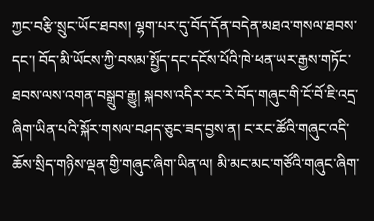ཀྱང་བརྩི་སྲུང་ཡོང་ཐབས། ལྷག་པར་དུ་བོད་དོན་བདེན་མཐའ་གསལ་ཐབས་དང་། བོད་མི་ཡོངས་ཀྱི་བསམ་སྤྱོད་དང་དངོས་པོའི་ཁེ་ཕན་ཡར་རྒྱས་གཏོང་ཐབས་ལས་འགན་བསྒྲུབ་རྒྱུ། སྐབས་འདིར་རང་རེ་བོད་གཞུང་གི་ངོ་བོ་ཇི་འདྲ་ཞིག་ཡིན་པའི་སྐོར་གསལ་བཤད་ཅུང་ཟད་བྱས་ན། ང་རང་ཚོའི་གཞུང་འདི་ཆོས་སྲིད་གཉིས་ལྡན་གྱི་གཞུང་ཞིག་ཡིན་ལ། མི་མང་མང་གཙོའི་གཞུང་ཞིག་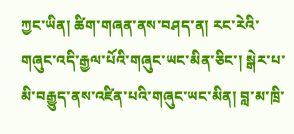ཀྱང་ཡིན། ཚིག་གཞན་ནས་བཤད་ན། རང་རེའི་གཞུང་འདི་རྒྱལ་པོའི་གཞུང་ཡང་མིན་ཅིང་། སྒེར་པ་མི་བརྒྱུད་ནས་འཛིན་པའི་གཞུང་ཡང་མིན། བླ་མ་ཁྲི་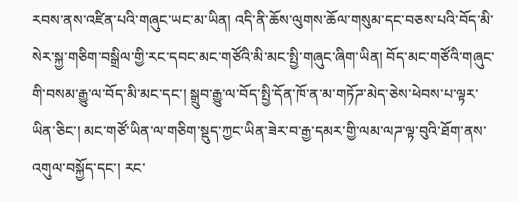རབས་ནས་འཛིན་པའི་གཞུང་ཡང་མ་ཡིན། འདི་ནི་ཆོས་ལུགས་ཆོལ་གསུམ་དང་བཅས་པའི་བོད་མི་སེར་སྐྱ་གཅིག་བསྒྲིལ་གྱི་རང་དབང་མང་གཙོའི་མི་མང་སྤྱི་གཞུང་ཞིག་ཡིན། བོད་མང་གཙོའི་གཞུང་གི་བསམ་རྒྱུ་ལ་བོད་མི་མང་དང་། སྒྲུབ་རྒྱུ་ལ་བོད་སྤྱི་དོན་ཁོ་ན་མ་གཏོཌ་མེད་ཅེས་ཕེབས་པ་ལྟར་ཡིན་ཅིང་། མང་གཙོ་ཡིན་ལ་གཅིག་སྡུད་ཀྱང་ཡིན་ཟེར་བ་རྒྱ་དམར་གྱི་ལམ་ལཌ་ལྟ་བུའི་ཐོག་ནས་འགུལ་བསྐྱོད་དང་། རང་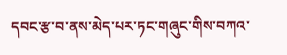དབང་རྩ་བ་ནས་མེད་པར་ཏང་གཞུང་གིས་བཀའ་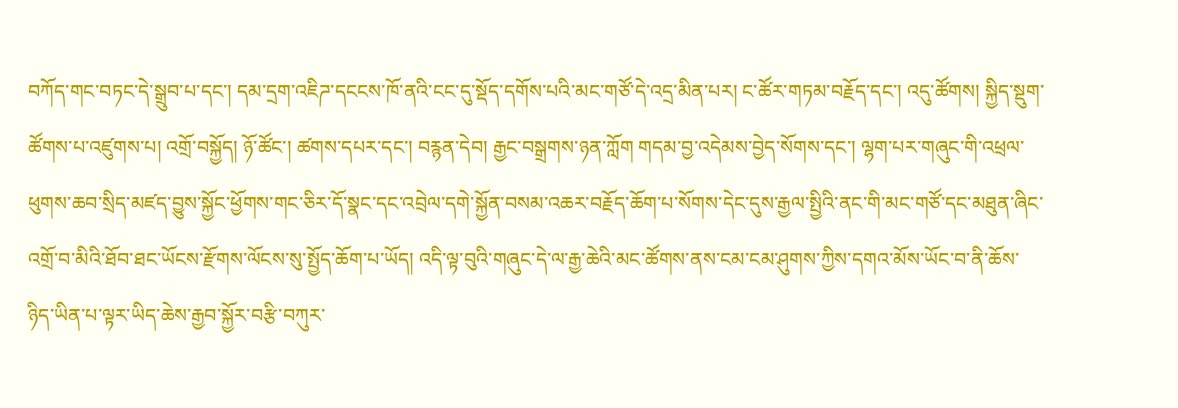བཀོད་གང་བཏང་དེ་སྒྲུབ་པ་དང་། དམ་དྲག་འཇིཌ་དངངས་ཁོ་ནའི་ངང་དུ་སྡོད་དགོས་པའི་མང་གཙོ་དེ་འདྲ་མིན་པར། ང་ཚོར་གཏམ་བརྗོད་དང་། འདུ་ཚོགས། སྐྱིད་སྡུག་ཚོགས་པ་འཛུགས་པ། འགྲོ་བསྐྱོད། ཉོ་ཚོང་། ཚགས་དཔར་དང་། བརྙན་དེབ། རྒྱང་བསྒྲགས་ཉན་ཀློག གདམ་བྱ་འདེམས་བྱེད་སོགས་དང་། ལྷག་པར་གཞུང་གི་འཕྲལ་ཕུགས་ཆབ་སྲིད་མཛད་བྱུས་སྐྱོང་ཕྱོགས་གང་ཅིར་དོ་སྣང་དང་འབྲེལ་དགེ་སྐྱོན་བསམ་འཆར་བརྗོད་ཆོག་པ་སོགས་དེང་དུས་རྒྱལ་སྤྱིའི་ནང་གི་མང་གཙོ་དང་མཐུན་ཞིང་འགྲོ་བ་མིའི་ཐོབ་ཐང་ཡོངས་རྫོགས་ལོངས་སུ་སྤྱོད་ཆོག་པ་ཡོད། འདི་ལྟ་བུའི་གཞུང་དེ་ལ་རྒྱ་ཆེའི་མང་ཚོགས་ནས་ངམ་ངམ་ཤུགས་ཀྱིས་དགའ་མོས་ཡོང་བ་ནི་ཆོས་ཉིད་ཡིན་པ་ལྟར་ཡིད་ཆེས་རྒྱབ་སྐྱོར་བརྩི་བཀུར་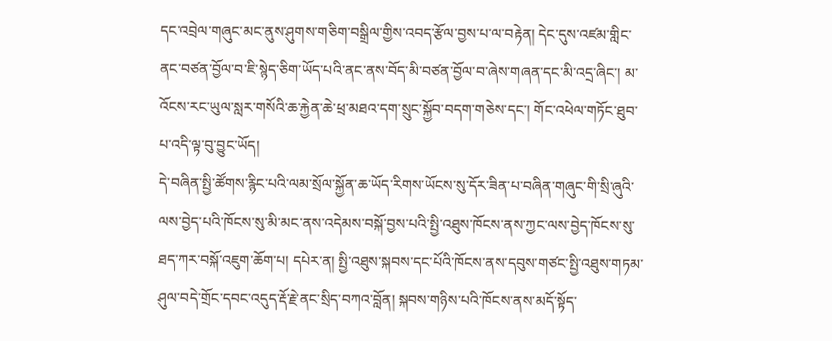དང་འབྲེལ་གཞུང་མང་ནུས་ཤུགས་གཅིག་བསྒྲིལ་གྱིས་འབད་རྩོལ་བྱས་པ་ལ་བརྟེན། དེང་དུས་འཛམ་གླིང་ནང་བཙན་བྱོལ་བ་ཇི་སྙེད་ཅིག་ཡོད་པའི་ནང་ནས་བོད་མི་བཙན་བྱོལ་བ་ཞེས་གཞན་དང་མི་འདྲ་ཞིང་། མ་འོངས་རང་ཡུལ་སླར་གསོའི་ཆ་རྐྱེན་ཆེ་ཕྲ་མཐའ་དག་སྲུང་སྐྱོབ་བདག་གཅེས་དང་། གོང་འཕེལ་གཏོང་ཐུབ་པ་འདི་ལྟ་བུ་བྱུང་ཡོད།
དེ་བཞིན་སྤྱི་ཚོགས་རྙིང་པའི་ལམ་སྲོལ་སྐྱོན་ཆ་ཡོད་རིགས་ཡོངས་སུ་དོར་ཟིན་པ་བཞིན་གཞུང་གི་སྲི་ཞུའི་ལས་བྱེད་པའི་ཁོངས་སུ་མི་མང་ནས་འདེམས་བསྐོ་བྱས་པའི་སྤྱི་འཐུས་ཁོངས་ནས་ཀྱང་ལས་བྱེད་ཁོངས་སུ་ཐད་ཀར་བསྐོ་འཇུག་ཆོག་པ། དཔེར་ན། སྤྱི་འཐུས་སྐབས་དང་པོའི་ཁོངས་ནས་དབུས་གཙང་སྤྱི་འཐུས་གཏམ་ཤུལ་བདེ་གྲོང་དབང་འདུད་རྡོ་རྗེ་ནང་སྲིད་བཀའ་བློན། སྐབས་གཉིས་པའི་ཁོངས་ནས་མདོ་སྟོད་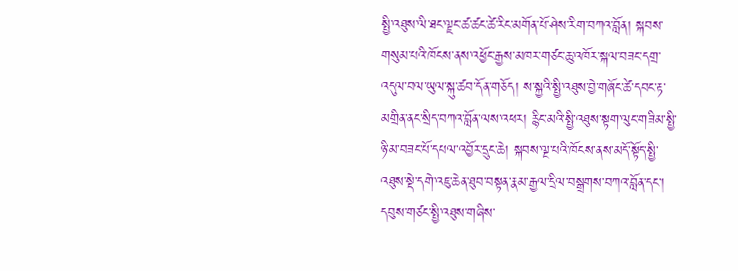སྤྱི་འཐུས་ལི་ཐང་ལྗང་ཚ་ཚང་ཚེ་རིང་མགོན་པོ་ཤེས་རིག་བཀའ་བློན། སྐབས་གསུམ་པའི་ཁོངས་ནས་འཕྱོང་རྒྱས་མཁར་གཙང་ཆུ་འཁོར་སྐལ་བཟང་དགྲ་འདུལ་བལ་ཡུལ་སྐུ་ཚབ་དོན་གཅོད། ས་སྐྱའི་སྤྱི་འཐུས་བྱེ་གཞོང་ཚེ་དབང་རྟ་མགྲིན་ནང་སྲིད་བཀའ་བློན་ལས་འཕར། རྙིང་མའི་སྤྱི་འཐུས་སྟག་ལུང་གཟིམ་སྤྱི་ཉི་མ་བཟང་པོ་དཔལ་འབྱོར་དྲུང་ཆེ། སྐབས་ལྔ་པའི་ཁོངས་ནས་མདོ་སྟོད་སྤྱི་འཐུས་སྡེ་དགེ་འཇུ་ཆེན་ཐུབ་བསྟན་རྣམ་རྒྱལ་དྲིལ་བསྒྲགས་བཀའ་བློན་དང་། དབུས་གཙང་སྤྱི་འཐུས་གཞིས་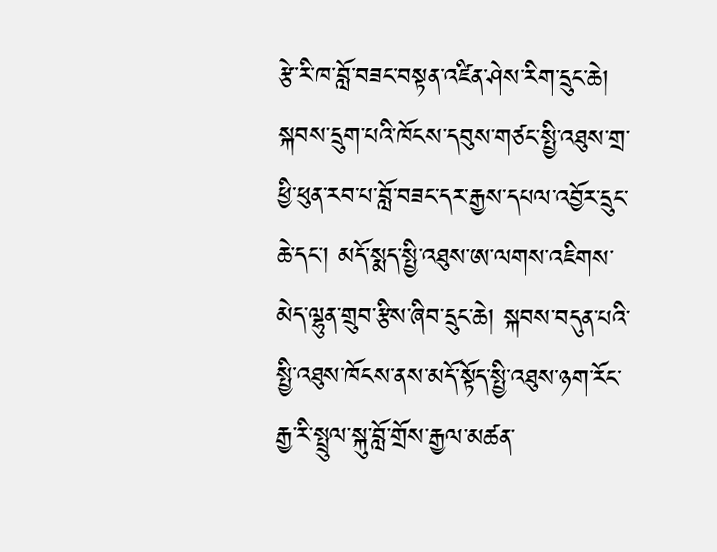རྩེ་རི་ཁ་བློ་བཟང་བསྟན་འཛིན་ཤེས་རིག་དྲུང་ཆེ། སྐབས་དྲུག་པའི་ཁོངས་དབུས་གཙང་སྤྱི་འཐུས་གྲ་ཕྱི་ཕུན་རབ་པ་བློ་བཟང་དར་རྒྱས་དཔལ་འབྱོར་དྲུང་ཆེ་དང་། མདོ་སྨད་སྤྱི་འཐུས་ཨ་ལགས་འཇིགས་མེད་ལྷུན་གྲུབ་རྩིས་ཞིབ་དྲུང་ཆེ། སྐབས་བདུན་པའི་སྤྱི་འཐུས་ཁོངས་ནས་མདོ་སྟོད་སྤྱི་འཐུས་ཉག་རོང་རྒྱ་རི་སྤྲུལ་སྐུ་བློ་གྲོས་རྒྱལ་མཚན་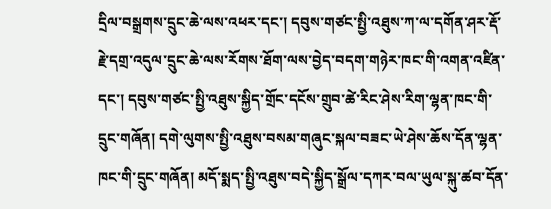དྲིལ་བསྒྲགས་དྲུང་ཆེ་ལས་འཕར་དང་། དབུས་གཙང་སྤྱི་འཐུས་ཀ་ལ་དགོན་ཤར་རྡོ་རྗེ་དགྲ་འདུལ་དྲུང་ཆེ་ལས་རོགས་ཐོག་ལས་བྱེད་བདག་གཉེར་ཁང་གི་འགན་འཛིན་དང་། དབུས་གཙང་སྤྱི་འཐུས་སྐྱིད་གྲོང་དངོས་གྲུབ་ཚེ་རིང་ཤེས་རིག་ལྷན་ཁང་གི་དྲུང་གཞོན། དགེ་ལུགས་སྤྱི་འཐུས་བསམ་གཞུང་སྐལ་བཟང་ཡེ་ཤེས་ཆོས་དོན་ལྷན་ཁང་གི་དྲུང་གཞོན། མདོ་སྨད་སྤྱི་འཐུས་བདེ་སྐྱིད་སྒྲོལ་དཀར་བལ་ཡུལ་སྐུ་ཚབ་དོན་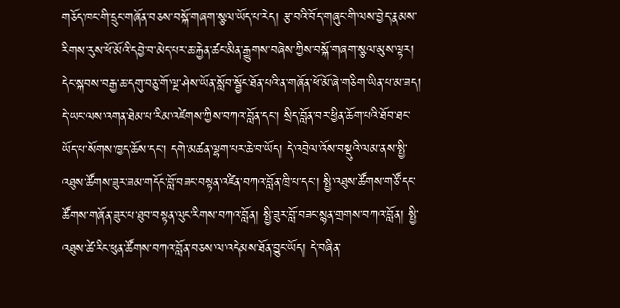གཅོད་ཁང་གི་དྲུང་གཞོན་བཅས་བསྐོ་གཞག་སྩལ་ཡོད་པ་རེད། རྩ་བའི་བོད་གཞུང་གི་ལས་བྱེད་རྣམས་རིགས་རུས་ཕོ་མོའི་དབྱེ་བ་མེད་པར་ཆ་རྐྱེན་ཚང་མིན་རྒྱུགས་བཞེས་ཀྱིས་བསྐོ་གཞག་སྩལ་མུས་ལྟར། དེང་སྐབས་བརྒྱ་ཆ་དགུ་བཅུ་གོ་ལྔ་ཤེས་ཡོན་སློབ་སྦྱོང་ཐོན་པའི་ན་གཞོན་ཕོ་མོ་ཞེ་གཅིག་ཡིན་པ་མ་ཟད། དེ་ཡང་ལས་འགན་ཐེམ་པ་རིམ་འཛེགས་ཀྱིས་བཀའ་བློན་དང་། སྲིད་བློན་བར་ཕྱིན་ཆོག་པའི་ཐོབ་ཐང་ཡོད་པ་སོགས་ཁྱད་ཆོས་དང་། དགེ་མཚན་ལྷག་པར་ཆེ་བ་ཡོད། དེ་འབྲེལ་འོས་བསྡུའི་ལམ་ནས་སྤྱི་འཐུས་ཚོགས་ཟུར་ཟམ་གདོང་བློ་བཟང་བསྟན་འཛིན་བཀའ་བློན་ཁྲི་པ་དང་། སྤྱི་འཐུས་ཚོགས་གཙོ་དང་ཚོགས་གཞོན་ཟུར་པ་ཐུབ་བསྟན་ལུང་རིགས་བཀའ་བློན། སྤྱི་ཟུར་བློ་བཟང་སྙན་གྲགས་བཀའ་བློན། སྤྱི་འཐུས་ཚེ་རིང་ཕུན་ཚོགས་བཀའ་བློན་བཅས་ལ་འདེམས་ཐོན་བྱུང་ཡོད། དེ་བཞིན་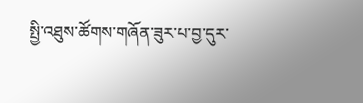སྤྱི་འཐུས་ཚོགས་གཞོན་ཟུར་པ་བྱ་དུར་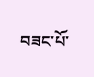བཟང་པོ་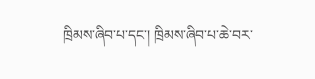ཁྲིམས་ཞིབ་པ་དང་། ཁྲིམས་ཞིབ་པ་ཆེ་བར་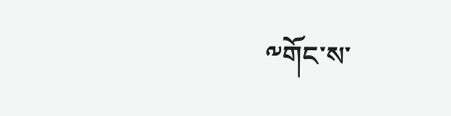༸གོང་ས་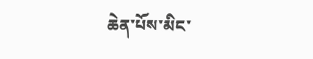ཆེན་པོས་མིང་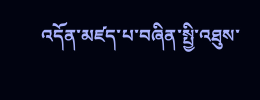འདོན་མཛད་པ་བཞིན་སྤྱི་འཐུས་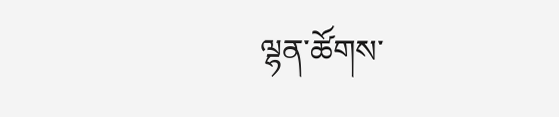ལྷན་ཚོགས་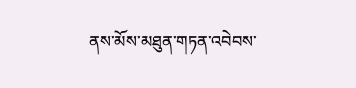ནས་མོས་མཐུན་གཏན་འབེབས་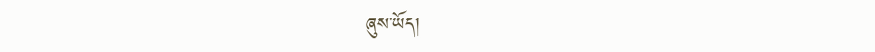ཞུས་ཡོད།